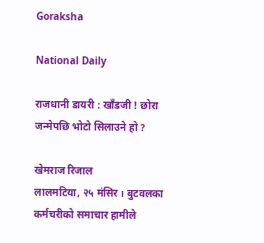Goraksha

National Daily

राजधानी डायरी : खाँडजी ! छोरा जन्मेपछि भोटो सिलाउने हो ?

खेमराज रिजाल
लालमटिया, २५ मंसिर । बुटवलका कर्मचरीको समाचार हामीले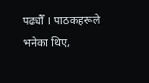पढ्यौँ । पाठकहरूले भनेका थिए,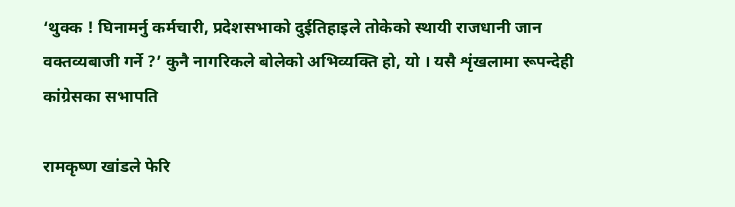‘थुक्क ! घिनामर्नु कर्मचारी, प्रदेशसभाको दुईतिहाइले तोकेको स्थायी राजधानी जान वक्तव्यबाजी गर्ने ?’ कुनै नागरिकले बोलेको अभिव्यक्ति हो, यो । यसै शृंखलामा रूपन्देही कांग्रेसका सभापति

रामकृष्ण खांडले फेरि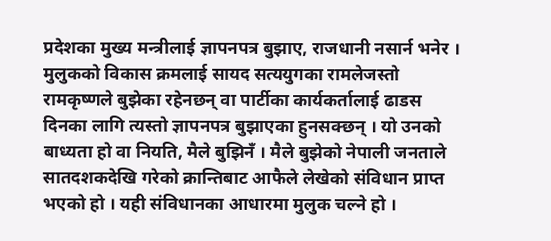प्रदेशका मुख्य मन्त्रीलाई ज्ञापनपत्र बुझाए, राजधानी नसार्न भनेर ।
मुलुकको विकास क्रमलाई सायद सत्ययुगका रामलेजस्तो रामकृष्णले बुझेका रहेनछन् वा पार्टीका कार्यकर्तालाई ढाडस दिनका लागि त्यस्तो ज्ञापनपत्र बुझाएका हुनसक्छन् । यो उनको बाध्यता हो वा नियति, मैले बुझिनँ । मैले बुझेको नेपाली जनताले सातदशकदेखि गरेको क्रान्तिबाट आफैले लेखेको संविधान प्राप्त भएको हो । यही संविधानका आधारमा मुलुक चल्ने हो ।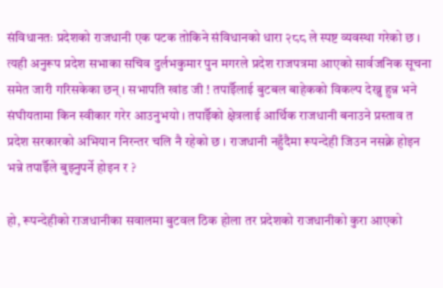संविधानतः प्रदेशको राजधानी एक पटक तोकिने संविधानको धारा २८८ ले स्पष्ट व्यवस्था गरेको छ । त्यही अनुरूप प्रदेश सभाका सचिव दुर्लभकुमार पुन मगरले प्रदेश राजपत्रमा आएको सार्वजनिक सूचना समेत जारी गरिसकेका छन् । सभापति खांड जी ! तपाईँलाई बुटबल बाहेकको विकल्प देख्नु हुन्न भने संघीयतामा किन स्वीकार गरेर आउनुभयो । तपाईँको क्षेत्रलाई आर्थिक राजधानी बनाउने प्रस्ताव त प्रदेश सरकारको अभियान निरन्तर चलि नै रहेको छ । राजधानी नहुँदैमा रूपन्देही जिउन नसक्ने होइन भन्ने तपाईँले बुझ्नुपर्ने होइन र ?

हो, रूपन्देहीको राजधानीका सवालमा बुटवल ठिक होला तर प्रदेशको राजधानीको कुरा आएको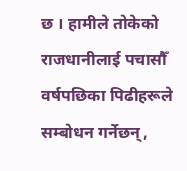छ । हामीले तोकेको राजधानीलाई पचासौँ वर्षपछिका पिढीहरूले सम्बोधन गर्नेछन्,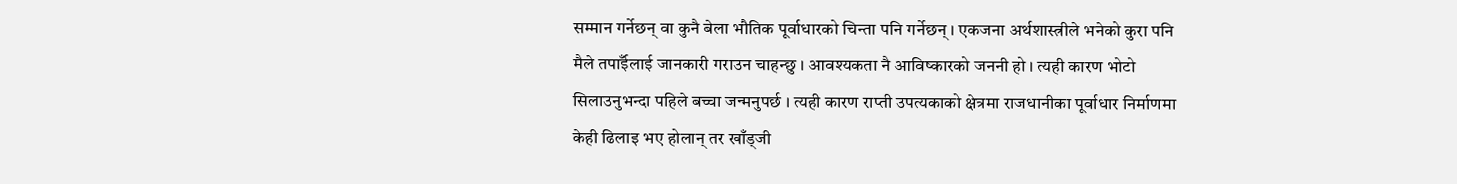सम्मान गर्नेछन् वा कुनै बेला भौतिक पूर्वाधारको चिन्ता पनि गर्नेछन् । एकजना अर्थशास्त्रीले भनेको कुरा पनि मैले तपाईँलाई जानकारी गराउन चाहन्छु । आवश्यकता नै आविष्कारको जननी हो । त्यही कारण भोटो सिलाउनुभन्दा पहिले बच्चा जन्मनुपर्छ । त्यही कारण राप्ती उपत्यकाको क्षेत्रमा राजधानीका पूर्वाधार निर्माणमा केही ढिलाइ भए होलान् तर खाँड्जी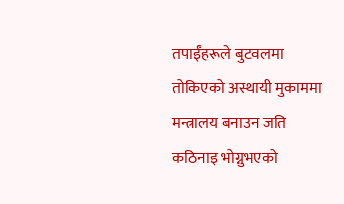तपाईँहरूले बुटवलमा तोकिएको अस्थायी मुकाममा मन्त्रालय बनाउन जति कठिनाइ भोग्नुभएको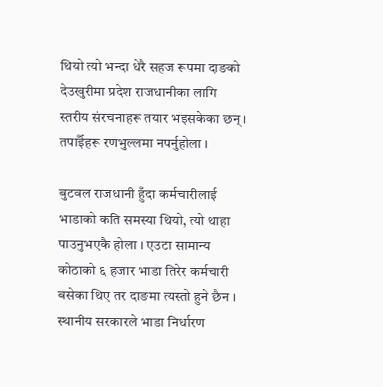थियो त्यो भन्दा धेरै सहज रूपमा दाङको देउखुरीमा प्रदेश राजधानीका लागि स्तरीय संरचनाहरू तयार भइसकेका छन् । तपाईँहरू रणभुल्लमा नपर्नुहोला ।

बुटवल राजधानी हुँदा कर्मचारीलाई भाडाको कति समस्या थियो, त्यो थाहा पाउनुभएकै होला । एउटा सामान्य कोठाको ६ हजार भाडा तिरेर कर्मचारी बसेका थिए तर दाङमा त्यस्तो हुने छैन । स्थानीय सरकारले भाडा निर्धारण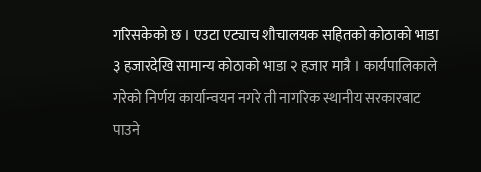गरिसकेको छ । एउटा एट्याच शौचालयक सहितको कोठाको भाडा ३ हजारदेखि सामान्य कोठाको भाडा २ हजार मात्रै । कार्यपालिकाले गरेको निर्णय कार्यान्वयन नगरे ती नागरिक स्थानीय सरकारबाट पाउने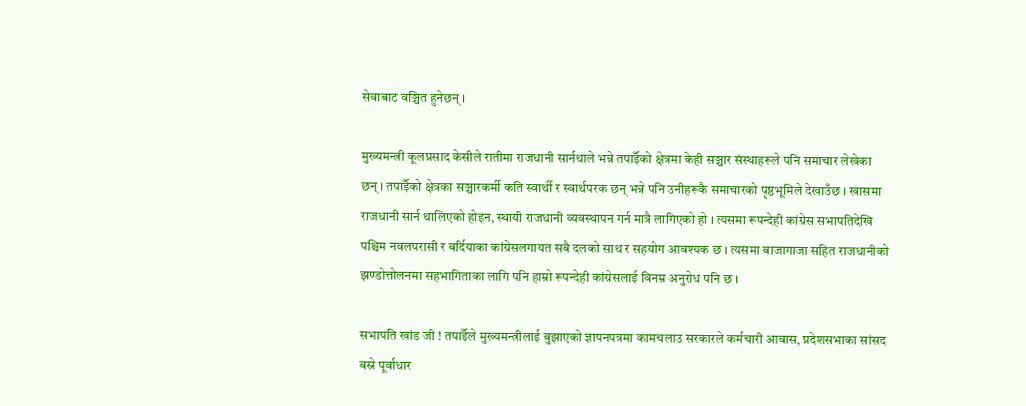सेवाबाट वञ्चित हुनेछन् ।

मुख्यमन्त्री कूलप्रसाद केसीले रातीमा राजधानी सार्नथाले भन्ने तपाईँको क्षेत्रमा केही सञ्चार संस्थाहरूले पनि समाचार लेखेका छन् । तपाईँको क्षेत्रका सञ्चारकर्मी कति स्वार्थी र स्वार्थपरक छन् भन्ने पनि उनीहरूकै समाचारको पृष्ठभूमिले देखाउँछ । खासमा राजधानी सार्न थालिएको होइन, स्थायी राजधानी व्यवस्थापन गर्न मात्रै लागिएको हो । त्यसमा रूपन्देही कांग्रेस सभापतिदेखि पश्चिम नवलपरासी र बर्दियाका कांग्रेसलगायत सबै दलको साथ र सहयोग आवश्यक छ । त्यसमा बाजागाजा सहित राजधानीको झण्डोत्तोलनमा सहभागिताका लागि पनि हाम्रो रूपन्देही कांग्रेसलाई विनम्र अनुरोध पनि छ ।

सभापति खांड जी ! तपाईँले मुख्यमन्त्रीलाई बुझाएको ज्ञापनपत्रमा कामचलाउ सरकारले कर्मचारी आवास, प्रदेशसभाका सांसद बस्ने पूर्वाधार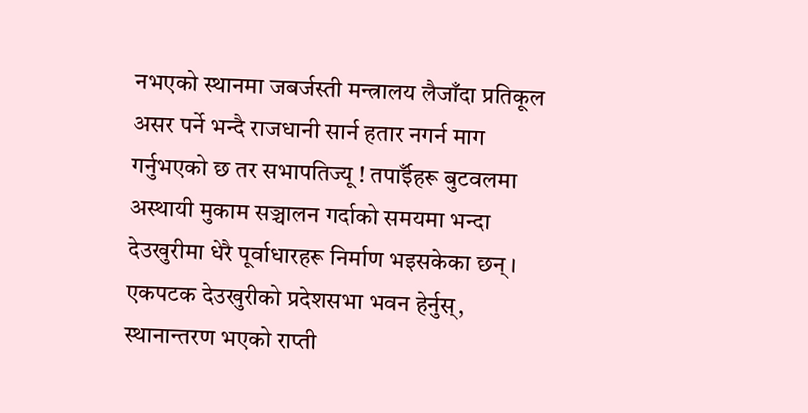नभएको स्थानमा जबर्जस्ती मन्त्रालय लैजाँदा प्रतिकूल असर पर्ने भन्दै राजधानी सार्न हतार नगर्न माग गर्नुभएको छ तर सभापतिज्यू ! तपाईँहरू बुटवलमा अस्थायी मुकाम सञ्चालन गर्दाको समयमा भन्दा देउखुरीमा धेरै पूर्वाधारहरू निर्माण भइसकेका छन् । एकपटक देउखुरीको प्रदेशसभा भवन हेर्नुस्, स्थानान्तरण भएको राप्ती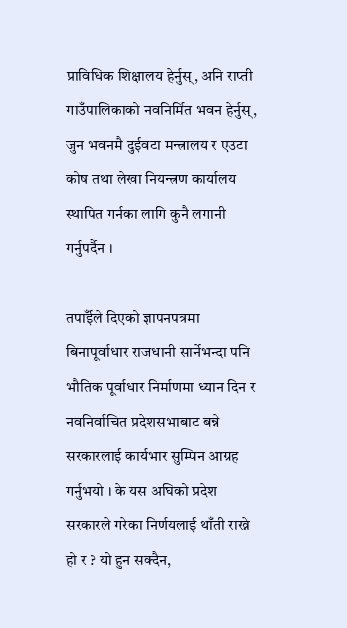प्राविधिक शिक्षालय हेर्नुस्, अनि राप्ती गाउँपालिकाको नवनिर्मित भवन हेर्नुस्, जुन भवनमै दुईवटा मन्त्रालय र एउटा कोष तथा लेखा नियन्त्रण कार्यालय स्थापित गर्नका लागि कुनै लगानी गर्नुपर्दैन ।

तपाईँले दिएको ज्ञापनपत्रमा बिनापूर्वाधार राजधानी सार्नेभन्दा पनि भौतिक पूर्वाधार निर्माणमा ध्यान दिन र नवनिर्वाचित प्रदेशसभाबाट बन्ने सरकारलाई कार्यभार सुम्पिन आग्रह गर्नुभयो । के यस अघिको प्रदेश सरकारले गरेका निर्णयलाई थाँती राख्ने हो र ? यो हुन सक्दैन,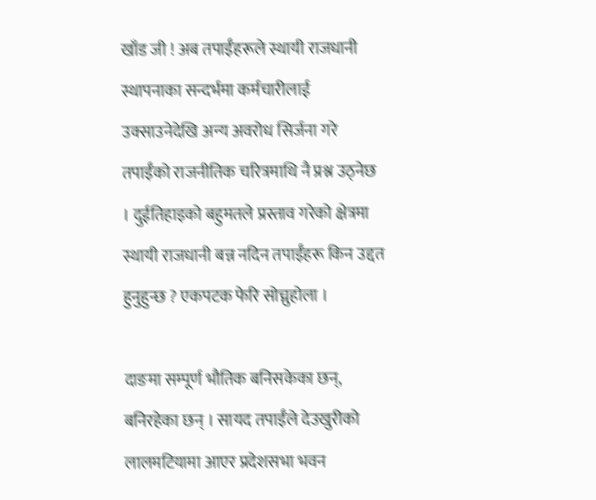खाँड जी ! अब तपाईँहरूले स्थायी राजधानी स्थापनाका सन्दर्भमा कर्मचारीलाई उक्साउनेदेखि अन्य अवरोध सिर्जना गरे तपाईँको राजनीतिक चरित्रमाथि नै प्रश्न उठ्नेछ । दुईतिहाइको बहुमतले प्रस्ताव गरेको क्षेत्रमा स्थायी राजधानी बन्न नदिन तपाईँहरू किन उद्दत हुनुहुन्छ ? एकपटक फेरि सोच्नुहोला ।

दाङमा सम्पूर्ण भौतिक बनिसकेका छन्, बनिरहेका छन् । सायद तपाईँले देउखुरीको लालमटियामा आएर प्रदेशसभा भवन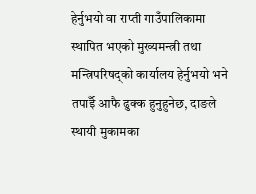हेर्नुभयो वा राप्ती गाउँपालिकामा स्थापित भएको मुख्यमन्त्री तथा मन्त्रिपरिषद्को कार्यालय हेर्नुभयो भने तपाईँ आफै ढुक्क हुनुहुनेछ, दाङले स्थायी मुकामका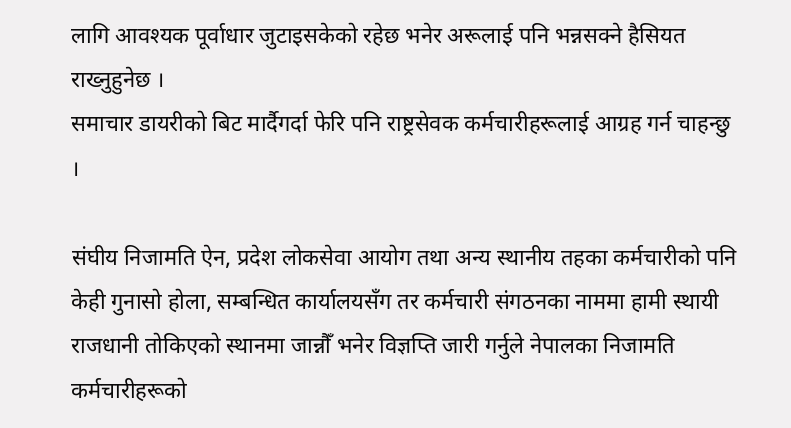लागि आवश्यक पूर्वाधार जुटाइसकेको रहेछ भनेर अरूलाई पनि भन्नसक्ने हैसियत राख्नुहुनेछ ।
समाचार डायरीको बिट मार्दैगर्दा फेरि पनि राष्ट्रसेवक कर्मचारीहरूलाई आग्रह गर्न चाहन्छु ।

संघीय निजामति ऐन, प्रदेश लोकसेवा आयोग तथा अन्य स्थानीय तहका कर्मचारीको पनि केही गुनासो होला, सम्बन्धित कार्यालयसँग तर कर्मचारी संगठनका नाममा हामी स्थायी राजधानी तोकिएको स्थानमा जान्नौँ भनेर विज्ञप्ति जारी गर्नुले नेपालका निजामति कर्मचारीहरूको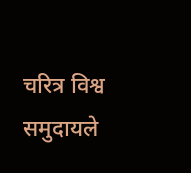चरित्र विश्व समुदायले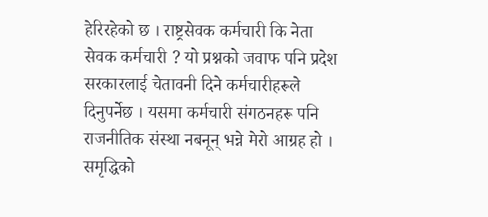हेरिरहेको छ । राष्ट्रसेवक कर्मचारी कि नेता सेवक कर्मचारी ? यो प्रश्नको जवाफ पनि प्रदेश सरकारलाई चेतावनी दिने कर्मचारीहरूले दिनुपर्नेछ । यसमा कर्मचारी संगठनहरू पनि राजनीतिक संस्था नबनून् भन्ने मेरो आग्रह हो । समृद्धिको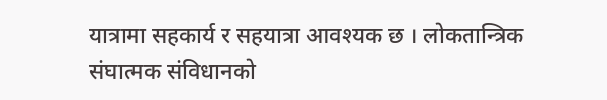यात्रामा सहकार्य र सहयात्रा आवश्यक छ । लोकतान्त्रिक संघात्मक संविधानको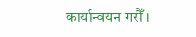कार्यान्वयन गरौँ ।